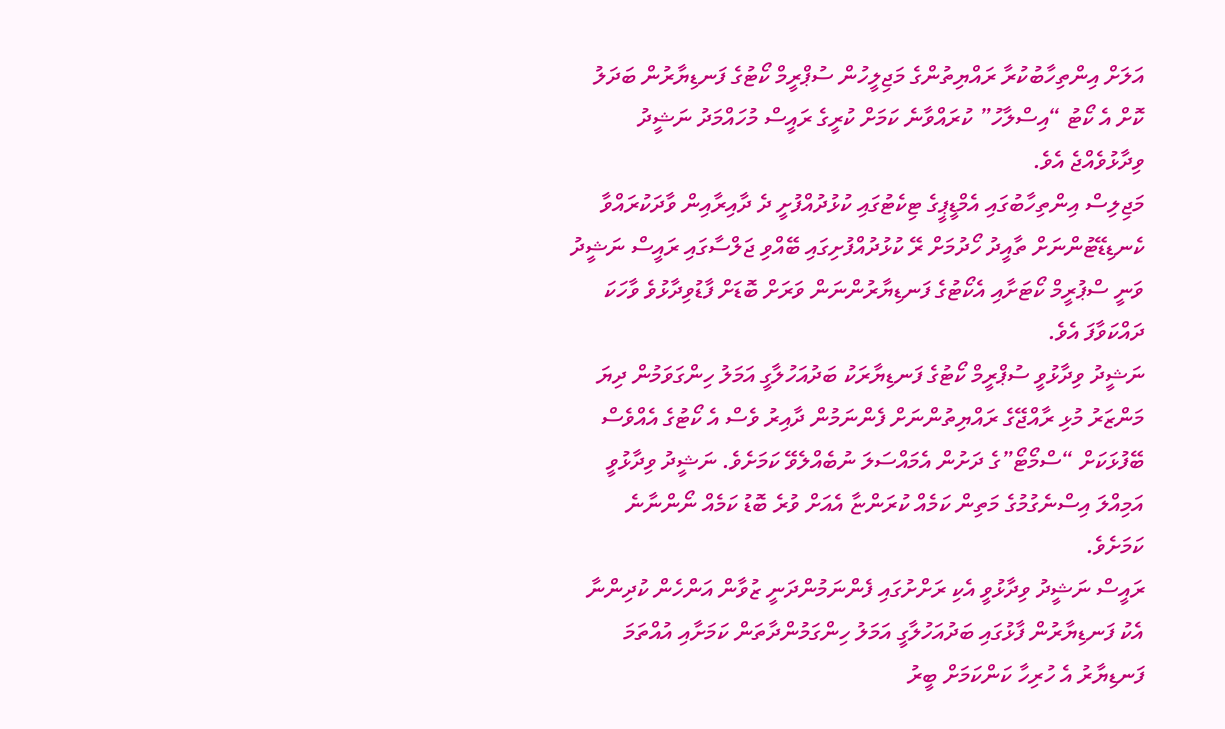އަލަށް އިންތިހާބުކުރާ ރައްޔިތުންގެ މަޖިލީހުން ސުޕްރީމް ކޯޓުގެ ފަނޑިޔާރުން ބަދަލު ކޮށް އެ ކޯޓު “އިސްލާހު” ކުރައްވާނެ ކަމަށް ކުރީގެ ރައީސް މުހައްމަދު ނަޝީދު ވިދާޅުވެއްޖެ އެވެ.
މަޖިލިސް އިންތިހާބުގައި އެމްޑީޕީގެ ޓިކެޓުގައި ކުޅުދުއްފުށީ ދެ ދާއިރާއިން ވާދަކުރައްވާ ކެނޑިޑޭޓުންނަށް ތާއީދު ހޯދުމަށް ރޭ ކުޅުދުއްފުށިގައި ބޭއްވި ޖަލްސާގައި ރައީސް ނަޝީދު ވަނީ ސްޕުރީމް ކޯޓަށާއި އެކޯޓުގެ ފަނޑިޔާރުންނަން ވަރަށް ބޮޑަށް ފާޑުވިދާޅުވެ ވާހަކަ ދައްކަވާފަ އެވެ.
ނަޝީދު ވިދާޅުވީ ސުޕްރީމް ކޯޓުގެ ފަނޑިޔާރަކު ބަދުއަހުލާގީ އަމަލު ހިންގަވަމުން ދިޔަ މަންޒަރު މުޅި ރާއްޖޭގެ ރައްޔިތުންނަށް ފެންނަމުން ދާއިރު ވެސް އެ ކޯޓުގެ އެއްވެސް ބޭފުޅަކަށް “ސްމޯޓޯ”ގެ ދަށުން އެމައްސަލަ ނުބެއްލެވޭ ކަމަށެވެ. ނަޝީދު ވިދާޅުވީ އަމިއްލަ އިސްނެގުމުގެ މަތިން ކަމެއް ކުރަންޏާ އެއަށް ވުރެ ބޮޑު ކަމެއް ނޯންނާނެ ކަމަށެވެ.
ރައީސް ނަޝީދު ވިދާޅުވީ އެކި ރަށްށުގައި ފެންނަމުންދަނީ ޒުވާން އަންހެން ކުދިންނާ އެކު ފަނޑިޔާރުން ފާޅުގައި ބަދުއަހުލާގީ އަމަލު ހިންގަމުންދާތަން ކަމަށާއި އުއްތަމަ ފަނޑިޔާރު އެ ހުރިހާ ކަންކަމަށް ބީރު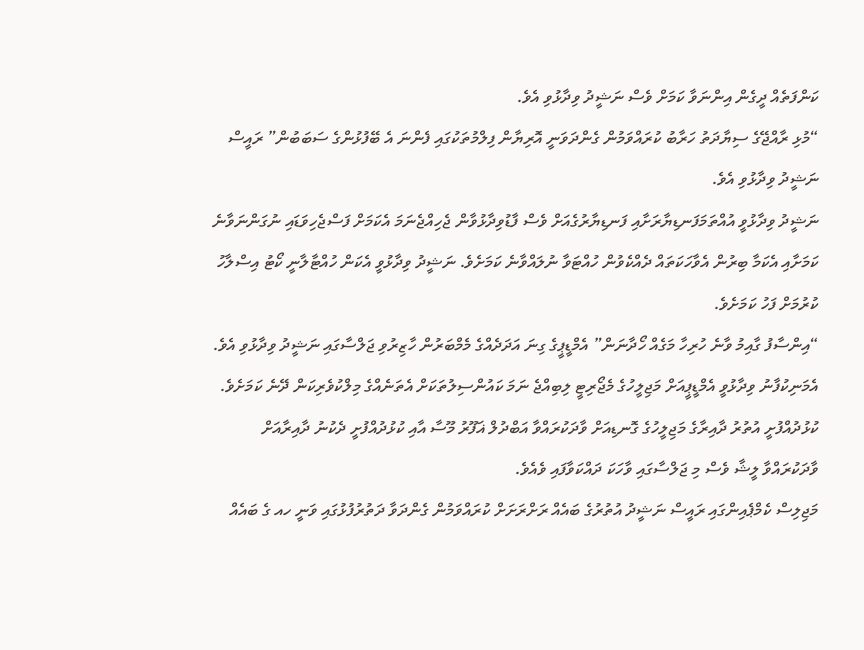ކަންފަތެއް ދީގެން އިންނަވާ ކަމަށް ވެސް ނަޝީދު ވިދާޅުވި އެވެ.
“މުޅި ރާއްޖޭގެ ސިޔާދަތު ހަރާބު ކުރައްވަމުން ގެންދަވަނީ އޮރިޔާން ފިލްމުތަކުގައި ފެންނަ އެ ބޭފުޅުންގެ ސަބަބުން” ރައީސް ނަޝީދު ވިދާޅުވި އެވެ.
ނަޝީދު ވިދާޅުވީ އުއްތަމަފަނޑިޔާރަށާއި ފަނޑިޔާރުގެއަށް ވެސް ފާޑުވިދާޅުވާން ޖެހިއްޖެނަމަ އެކަމަށް ފަސްޖެހިވަޑައި ނުގަންނަވާނެ ކަމަށާއި އެކަމާ ބިރުން އެވާހަކަތައް ދެއްކެވުން ހުއްޓަވާ ނުލައްވާނެ ކަމަށެވެ. ނަޝީދު ވިދާޅުވީ އެކަން ހުއްޓާލާނީ ކޯޓު އިސްލާހު ކުރުމަށް ފަހު ކަމަށެވެ.
“އިންސާފު ގާއިމު ވާނެ ހުރިހާ މަގެއް ހޯދާނަން” އެމްޑީޕީގެ ގިނަ އަދަދެއްގެ މެމްބަރުން ހާޒިރުވި ޖަލްސާގައި ނަޝީދު ވިދާޅުވި އެވެ.
އެމަނިކުފާނު ވިދާޅުވީ އެމްޑީޕީއަށް މަޖިލީހުގެ މެޖޯރިޓީ ލިބިއްޖެ ނަމަ ކައުންސިލުތަކަށް އެތަނެއްގެ މިލްކުވެރިކަން ދޭނެ ކަމަށެވެ.
ކުޅުދުއްފުށީ އުތުރު ދާއިރާގެ މަޖިލީހުގެ ގޮނޑިއަށް ވާދަކުރައްވާ އަބްދުލް ޣަފޫރު މޫސާ އާއި ކުޅުދުއްފުށީ ދެކުނު ދާއިރާއަށް ވާދަކުރައްވާ ލީޝާ ވެސް މި ޖަލްސާގައި ވާހަކަ ދައްކަވާފައި ވެއެވެ.
މަޖިލިސް ކެމްޕެއިންގައި ރައީސް ނަޝީދު އުތުރުގެ ބައެއް ރަށްރަށަށް ކުރައްވަމުން ގެންދަވާ ދަތުރުފުޅުގައި ވަނީ ހއ ގެ ބައެއް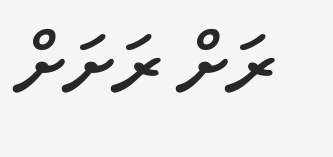ރަށް ރަށަށް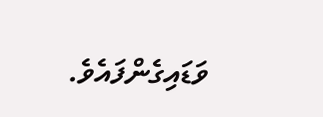ވަޑައިގެންފައެވެ.